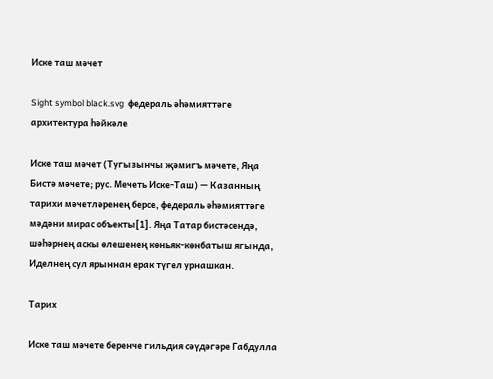Иске таш мәчет

Sight symbol black.svg  федераль әһәмияттәге архитектура һәйкәле

Иске таш мәчет (Тугызынчы җәмигъ мәчете, Яңа Бистә мәчете; рус. Мечеть Иске-Таш) — Казанның тарихи мәчетләренең берсе, федераль әһәмияттәге мәдәни мирас объекты[1]. Яңа Татар бистәсендә, шәһәрнең аскы өлешенең көньяк-көнбатыш ягында, Иделнең сул ярыннан ерак түгел урнашкан.

Тарих

Иске таш мәчете беренче гильдия сәүдәгәре Габдулла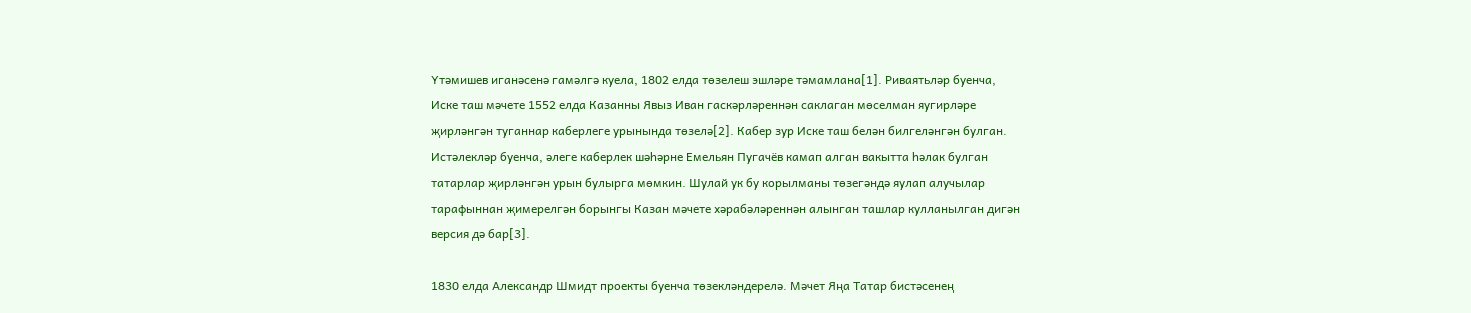Үтәмишев иганәсенә гамәлгә куела, 1802 елда төзелеш эшләре тәмамлана[1]. Риваятьләр буенча, Иске таш мәчете 1552 елда Казанны Явыз Иван гаскәрләреннән саклаган мөселман яугирләре җирләнгән туганнар каберлеге урынында төзелә[2]. Кабер зур Иске таш белән билгеләнгән булган. Истәлекләр буенча, әлеге каберлек шәһәрне Емельян Пугачёв камап алган вакытта һәлак булган татарлар җирләнгән урын булырга мөмкин. Шулай ук бу корылманы төзегәндә яулап алучылар тарафыннан җимерелгән борынгы Казан мәчете хәрабәләреннән алынган ташлар кулланылган дигән версия дә бар[3].

1830 елда Александр Шмидт проекты буенча төзекләндерелә. Мәчет Яңа Татар бистәсенең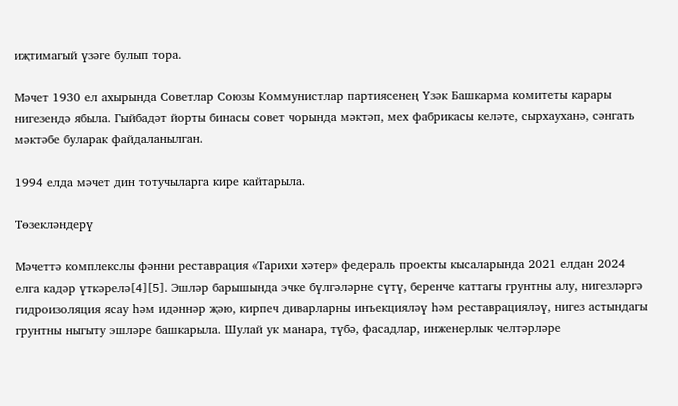иҗтимагый үзәге булып тора.

Мәчет 1930 ел ахырында Советлар Союзы Коммунистлар партиясенең Үзәк Башкарма комитеты карары нигезендә ябыла. Гыйбадәт йорты бинасы совет чорында мәктәп, мех фабрикасы келәте, сырхауханә, сәнгать мәктәбе буларак файдаланылган.

1994 елда мәчет дин тотучыларга кире кайтарыла.

Төзекләндерү

Мәчеттә комплекслы фәнни реставрация «Тарихи хәтер» федераль проекты кысаларында 2021 елдан 2024 елга кадәр үткәрелә[4][5]. Эшләр барышында эчке бүлгәләрне сүтү, беренче каттагы грунтны алу, нигезләргә гидроизоляция ясау һәм идәннәр җәю, кирпеч диварларны инъекцияләү һәм реставрацияләү, нигез астындагы грунтны ныгыту эшләре башкарыла. Шулай ук манара, түбә, фасадлар, инженерлык челтәрләре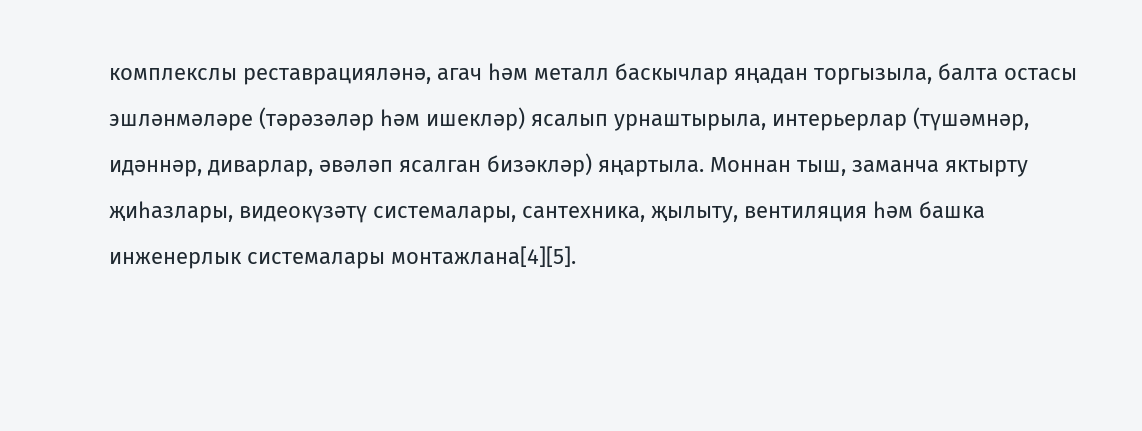комплекслы реставрацияләнә, агач һәм металл баскычлар яңадан торгызыла, балта остасы эшләнмәләре (тәрәзәләр һәм ишекләр) ясалып урнаштырыла, интерьерлар (түшәмнәр, идәннәр, диварлар, әвәләп ясалган бизәкләр) яңартыла. Моннан тыш, заманча яктырту җиһазлары, видеокүзәтү системалары, сантехника, җылыту, вентиляция һәм башка инженерлык системалары монтажлана[4][5].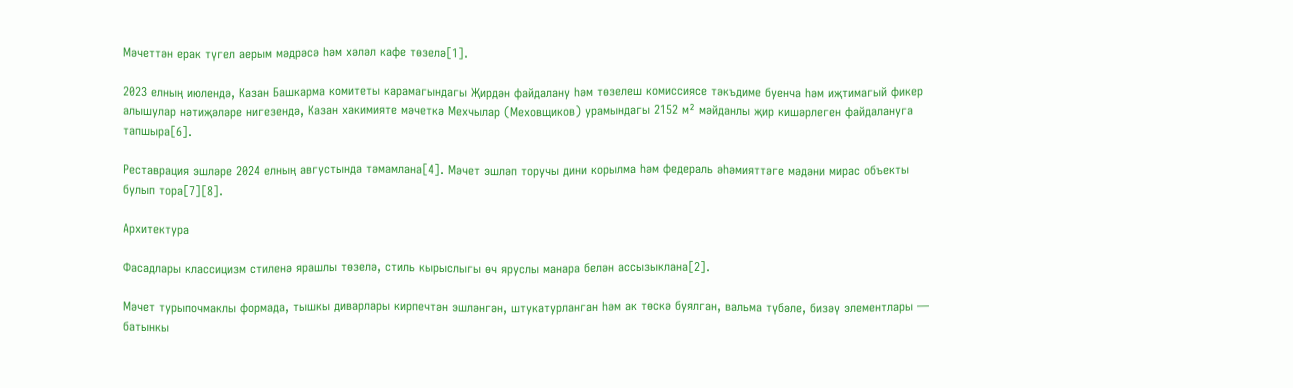Мәчеттән ерак түгел аерым мәдрәсә һәм хәләл кафе төзелә[1].

2023 елның июлендә, Казан Башкарма комитеты карамагындагы Җирдән файдалану һәм төзелеш комиссиясе тәкъдиме буенча һәм иҗтимагый фикер алышулар нәтиҗәләре нигезендә, Казан хакимияте мәчеткә Мехчылар (Меховщиков) урамындагы 2152 м² мәйданлы җир кишәрлеген файдалануга тапшыра[6].

Реставрация эшләре 2024 елның августында тәмамлана[4]. Мәчет эшләп торучы дини корылма һәм федераль әһәмияттәге мәдәни мирас объекты булып тора[7][8].

Архитектура

Фасадлары классицизм стиленә ярашлы төзелә, стиль кырыслыгы өч яруслы манара белән ассызыклана[2].

Мәчет турыпочмаклы формада, тышкы диварлары кирпечтән эшләнгән, штукатурланган һәм ак төскә буялган, вальма түбәле, бизәү элементлары — батынкы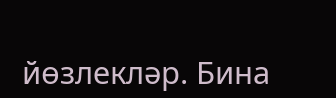йөзлекләр. Бина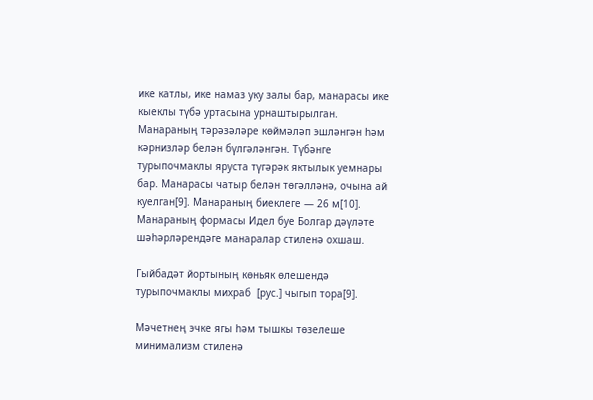ике катлы, ике намаз уку залы бар, манарасы ике кыеклы түбә уртасына урнаштырылган. Манараның тәрәзәләре көймәләп эшләнгән һәм кәрнизләр белән бүлгәләнгән. Түбәнге турыпочмаклы яруста түгәрәк яктылык уемнары бар. Манарасы чатыр белән төгәлләнә, очына ай куелган[9]. Манараның биеклеге — 26 м[10]. Манараның формасы Идел буе Болгар дәүләте шәһәрләрендәге манаралар стиленә охшаш.

Гыйбадәт йортының көньяк өлешендә турыпочмаклы михраб  [рус.] чыгып тора[9].

Мәчетнең эчке ягы һәм тышкы төзелеше минимализм стиленә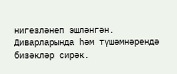нигезләнеп эшләнгән. Диварларында һәм түшәмнәрендә бизәкләр сирәк.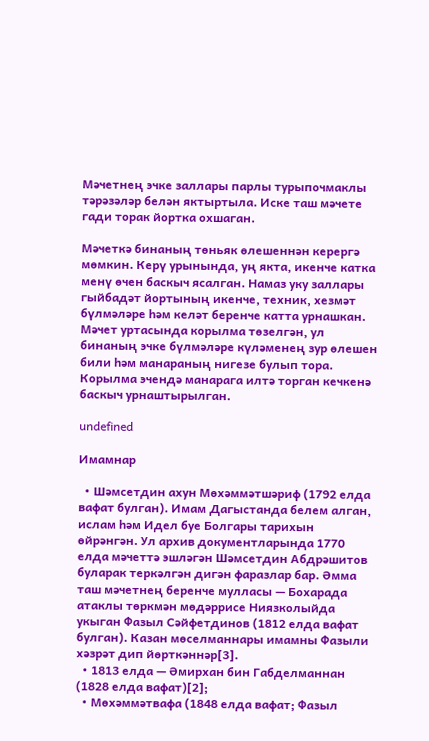Мәчетнең эчке заллары парлы турыпочмаклы тәрәзәләр белән яктыртыла. Иске таш мәчете гади торак йортка охшаган.

Мәчеткә бинаның төньяк өлешеннән керергә мөмкин. Керү урынында, уң якта, икенче катка менү өчен баскыч ясалган. Намаз уку заллары гыйбадәт йортының икенче, техник, хезмәт бүлмәләре һәм келәт беренче катта урнашкан. Мәчет уртасында корылма төзелгән, ул бинаның эчке бүлмәләре күләменең зур өлешен били һәм манараның нигезе булып тора. Корылма эчендә манарага илтә торган кечкенә баскыч урнаштырылган.

undefined

Имамнар

  • Шәмсетдин ахун Мөхәммәтшәриф (1792 елда вафат булган). Имам Дагыстанда белем алган, ислам һәм Идел буе Болгары тарихын өйрәнгән. Ул архив документларында 1770 елда мәчеттә эшләгән Шәмсетдин Абдрәшитов буларак теркәлгән дигән фаразлар бар. Әмма таш мәчетнең беренче мулласы — Бохарада атаклы төркмән мөдәррисе Ниязколыйда укыган Фазыл Сәйфетдинов (1812 елда вафат булган). Казан мөселманнары имамны Фазыли хәзрәт дип йөрткәннәр[3].
  • 1813 елда — Әмирхан бин Габделманнан (1828 елда вафат)[2];
  • Мөхәммәтвафа (1848 елда вафат; Фазыл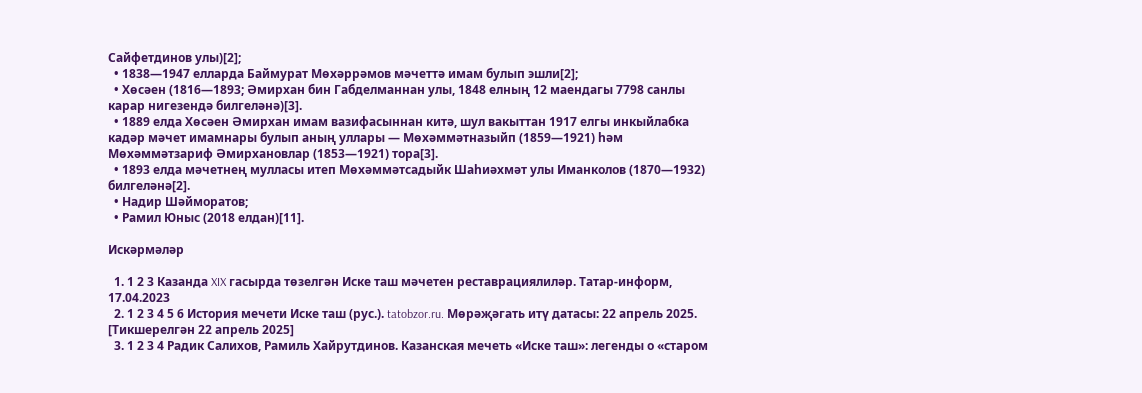Сайфетдинов улы)[2];
  • 1838—1947 елларда Баймурат Мөхәррәмов мәчеттә имам булып эшли[2];
  • Хөсәен (1816—1893; Әмирхан бин Габделманнан улы, 1848 елның 12 маендагы 7798 санлы карар нигезендә билгеләнә)[3].
  • 1889 елда Хөсәен Әмирхан имам вазифасыннан китә, шул вакыттан 1917 елгы инкыйлабка кадәр мәчет имамнары булып аның уллары — Мөхәммәтназыйп (1859—1921) һәм Мөхәммәтзариф Әмирхановлар (1853—1921) тора[3].
  • 1893 елда мәчетнең мулласы итеп Мөхәммәтсадыйк Шаһиәхмәт улы Иманколов (1870—1932) билгеләнә[2].
  • Надир Шәйморатов;
  • Рамил Юныс (2018 елдан)[11].

Искәрмәләр

  1. 1 2 3 Казанда XIX гасырда төзелгән Иске таш мәчетен реставрациялиләр. Татар-информ, 17.04.2023
  2. 1 2 3 4 5 6 История мечети Иске таш (рус.). tatobzor.ru. Мөрәҗәгать итү датасы: 22 апрель 2025. [Тикшерелгән 22 апрель 2025]
  3. 1 2 3 4 Радик Салихов, Рамиль Хайрутдинов. Казанская мечеть «Иске таш»: легенды о «старом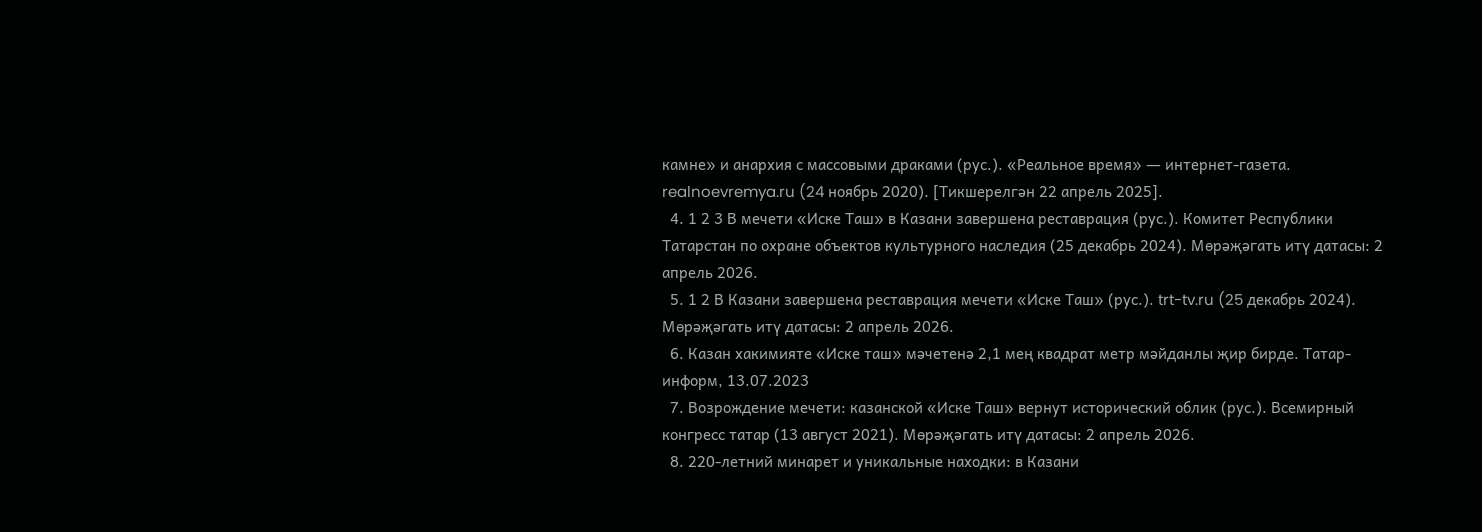камне» и анархия с массовыми драками (рус.). «Реальное время» ― интернет-газета. realnoevremya.ru (24 ноябрь 2020). [Тикшерелгән 22 апрель 2025].
  4. 1 2 3 В мечети «Иске Таш» в Казани завершена реставрация (рус.). Комитет Республики Татарстан по охране объектов культурного наследия (25 декабрь 2024). Мөрәҗәгать итү датасы: 2 апрель 2026.
  5. 1 2 В Казани завершена реставрация мечети «Иске Таш» (рус.). trt-tv.ru (25 декабрь 2024). Мөрәҗәгать итү датасы: 2 апрель 2026.
  6. Казан хакимияте «Иске таш» мәчетенә 2,1 мең квадрат метр мәйданлы җир бирде. Татар-информ, 13.07.2023
  7. Возрождение мечети: казанской «Иске Таш» вернут исторический облик (рус.). Всемирный конгресс татар (13 август 2021). Мөрәҗәгать итү датасы: 2 апрель 2026.
  8. 220-летний минарет и уникальные находки: в Казани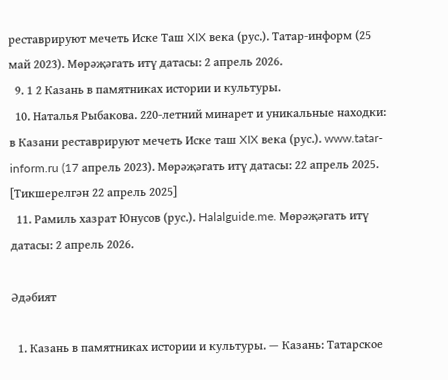реставрируют мечеть Иске Таш XIX века (рус.). Татар-информ (25 май 2023). Мөрәҗәгать итү датасы: 2 апрель 2026.
  9. 1 2 Казань в памятниках истории и культуры.
  10. Наталья Рыбакова. 220-летний минарет и уникальные находки: в Казани реставрируют мечеть Иске таш XIX века (рус.). www.tatar-inform.ru (17 апрель 2023). Мөрәҗәгать итү датасы: 22 апрель 2025. [Тикшерелгән 22 апрель 2025]
  11. Рамиль хазрат Юнусов (рус.). Halalguide.me. Мөрәҗәгать итү датасы: 2 апрель 2026.

Әдәбият

  1. Казань в памятниках истории и культуры. — Казань: Татарское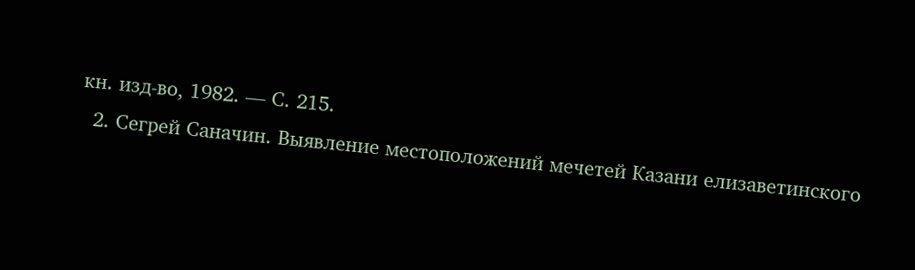кн. изд-во, 1982. — С. 215.
  2. Сегрей Саначин. Выявление местоположений мечетей Казани елизаветинского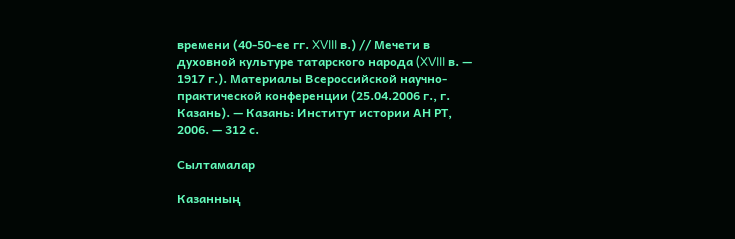времени (40-50-ее гг. XVIII в.) // Мечети в духовной культуре татарского народа (XVIII в. — 1917 г.). Материалы Всероссийской научно-практической конференции (25.04.2006 г., г. Казань). — Казань: Институт истории АН РТ, 2006. — 312 с.

Сылтамалар

Казанның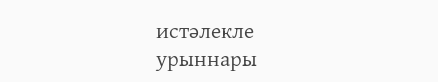истәлекле урыннары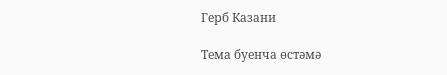Герб Казани

Тема буенча өстәмә